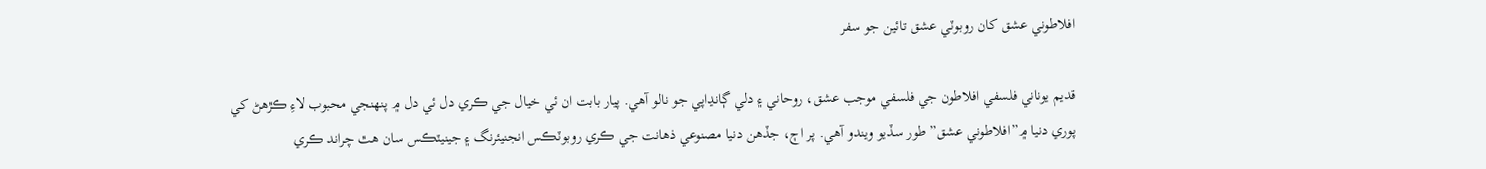افلاطوني عشق کان روبوٽي عشق تائين جو سفر

قديم يوناني فلسفي افلاطون جي فلسفي موجب عشق، روحاني ۽ دلي ڳانڍاپي جو نالو آھي. پيار بابت ان ئي خيال جي ڪري دل ئي دل ۾ پنھنجي محبوب لاءِ ڪڙھڻ کي پوري دنيا ۾”افلاطوني عشق” طور سڏيو ويندو آھي. پر اڄ، جڏھن دنيا مصنوعي ذهانت جي ڪري روبوٽڪس انجنيئرنگ ۽ جينيٽڪس سان ھٿ چراند ڪري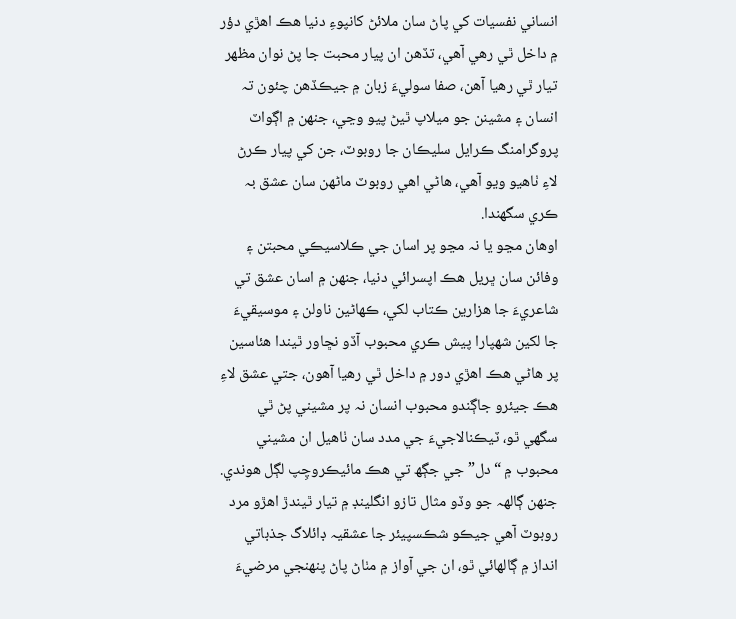انساني نفسيات کي پاڻ سان ملائڻ کانپوءِ دنيا هڪ اهڙي دؤر ۾ داخل ٿي رهي آهي، تڏھن ان پيار محبت جا پڻ نوان مظھر تيار ٿي رھيا آھن، صفا سوليءَ زبان ۾ جيڪڏھن چئون تہ انسان ۽ مشينن جو ميلاپ ٿيڻ پيو وڃي، جنھن ۾ اڳواٽ پروگرامنگ ڪرايل سليڪان جا روبوٽ، جن کي پيار ڪرڻ لاءِ ٺاھيو ويو آھي، ھاڻي اھي روبوٽ ماڻهن سان عشق بہ ڪري سگهندا.
اوھان مڃو يا نہ مڃو پر اسان جي ڪلاسيڪي محبتن ۽ وفائن سان ڀريل ھڪ اپسرائي دنيا، جنھن ۾ اسان عشق تي شاعريءَ جا ھزارين ڪتاب لکي، ڪھاڻين ناولن ۽ موسيقيءَ جا لکين شھپارا پيش ڪري محبوب آڏو نڇاور ٿيندا ھئاسين پر هاڻي هڪ اهڙي دور ۾ داخل ٿي رهيا آهون، جتي عشق لاءِ ھڪ جيئرو جاڳندو محبوب انسان نہ پر مشيني پڻ ٿي سگهي ٿو، ٽيڪنالاجيءَ جي مدد سان ٺاھيل ان مشيني محبوب ۾ “دل” جي جڳھ تي هڪ مائيڪروچِپ لڳل هوندي. جنھن ڳالهہ جو وڏو مثال تازو انگلينڊ ۾ تيار ٿيندڙ اهڙو مرد روبوٽ آھي جيڪو شڪسپيئر جا عشقيہ ڊائلاگ جذباتي انداز ۾ ڳالهائي ٿو، ان جي آواز ۾ مٺاڻ پاڻ پنھنجي مرضيءَ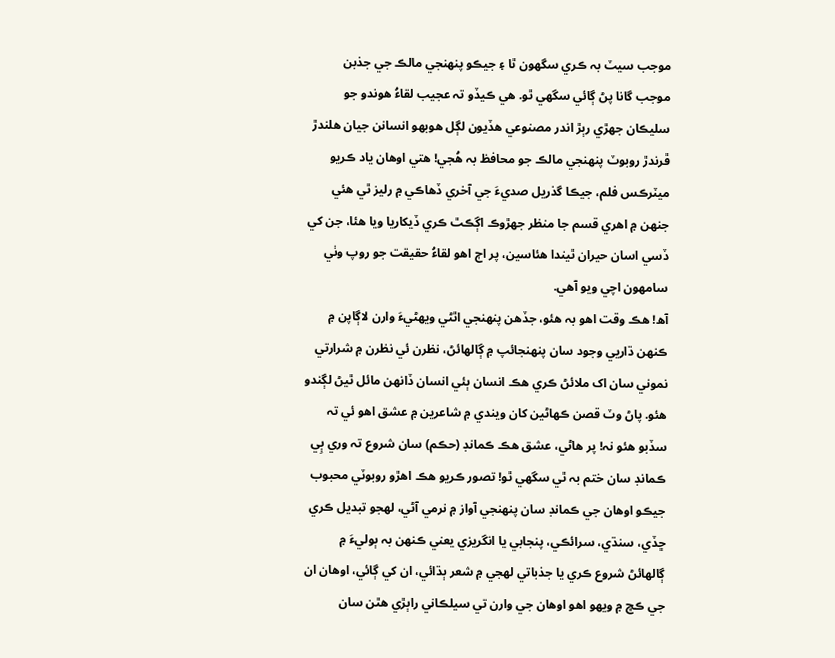موجب سيٽ بہ ڪري سگهون ٿا ۽ جيڪو پنھنجي مالڪ جي جذبن موجب گانا پڻ ڳائي سگهي ٿو. ھي ڪيڏو تہ عجيب لقاءُ ھوندو جو سليڪان جھڙي رٻڙ اندر مصنوعي ھڏيون لڳل ھوبھو انسانن جيان ھلندڙ ڦرندڙ روبوٽ پنھنجي مالڪ جو محافظ بہ ھُجي! ھتي اوھان ياد ڪريو ميٽرڪس فلم، جيڪا گذريل صديءَ جي آخري ڏھاڪي ۾ رليز ٿي ھئي جنھن ۾ اھري قسم جا منظر جھڙوڪ اڳڪٿ ڪري ڏيکاريا ويا ھئا، جن کي ڏسي اسان حيران ٿيندا ھئاسين، پر اڄ اھو لقاءُ حقيقت جو روپ وٺي سامهون اچي ويو آھي.
آھ! هڪ وقت اھو بہ هئو، جڏهن پنھنجي اٿڻي ويھڻيءَ وارن لاڳاپن ۾ ڪنھن ڌاريي وجود سان پنھنجائپ ۾ ڳالهائڻ، نظرن ئي نظرن ۾ شرارتي نموني سان اک ملائڻ ڪري ھڪ انسان ٻئي انسان ڏانھن مائل ٿيڻ لڳندو ھئو. پاڻ وٽ قصن ڪھاڻين کان ويندي ۾ شاعرين ۾ عشق اھو ئي تہ سڏبو ھئو نہ! پر هاڻي، عشق هڪ ڪمانڊ (حڪم) سان شروع تہ وري ٻِي ڪمانڊ سان ختم بہ ٿي سگهي ٿو! تصور ڪريو ھڪ اھڙو روبوٽي محبوب جيڪو اوھان جي ڪمانڊ سان پنھنجي آواز ۾ نرمي آڻي، لھجو تبديل ڪري ڇڏي، سنڌي، سرائڪي، پنجابي يا انگريزي يعني ڪنھن بہ ٻوليءَ ۾ ڳالهائڻ شروع ڪري يا جذباتي لهجي ۾ شعر ٻڌائي، ان کي ڳائي، اوھان ان جي ڪڇ ۾ ويھو اھو اوھان جي وارن تي سيلڪاني راٻڙي ھٿن سان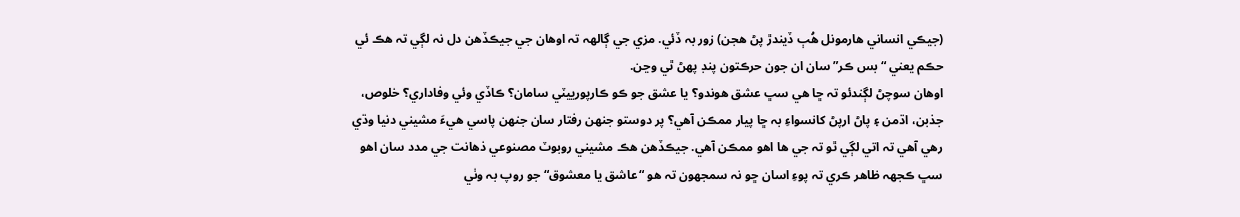(جيڪي انساني ھارمونل ھُٻ ڏيندڙ پڻ ھجن) زور بہ ڏئي. مزي جي ڳالهہ تہ اوھان جي جيڪڏهن دل نہ لڳي تہ هڪ ئي حڪم يعني “بس ڪر” سان ان جون حرڪتون پنڊ پھڻ ٿي وڃن.
اوھان سوچڻ لڳندئو تہ ڇا هي سڀ عشق ھوندو؟ يا عشق جو ڪو ڪارپورييٽي سامان؟ ڪاڏي وئي وفاداري؟ خلوص، جذبن، اڌمن ۽ پاڻ ارپڻ کانسواءِ بہ ڇا پيار ممڪن آهي؟ پر دوستو جنھن رفتار سان جنھن پاسي ھيءَ مشيني دنيا وڌي رھي آھي تہ اتي لڳي ٿو تہ جي ها اھو ممڪن آھي. جيڪڏهن ھڪ مشيني روبوٽ مصنوعي ذھانت جي مدد سان اهو سڀ ڪجهہ ظاهر ڪري تہ پوءِ اسان ڇو نہ سمجهون تہ هو “عاشق يا معشوق“ جو روپ بہ وٺي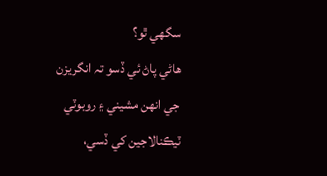سگهي ٿو؟
ھاڻي پاڻ ئي ڏسو تہ انگريزن جي انهن مشيني ۽ روبوٽي ٽيڪنالاجين کي ڏسي،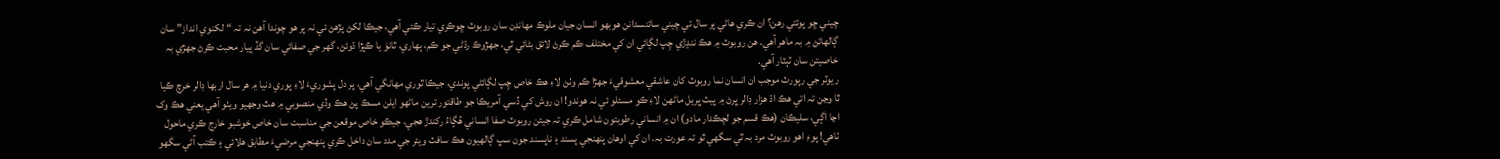چيني ڇو پوئتي رهن؟ ان ڪري ھاڻي پر سال ئي چيني سائنسدانن ھوبھو انسان جيان ملوڪ مھانڊن سان روبوٽ ڇوڪري تيار ڪئي آھي، جيڪا لکڻ پڙهڻ ئي نہ پر ھو چوندا آھن نہ تہ “لکنوي انداز” سان ڳالهائڻ ۾ بہ ماھر آهي. هن روبوٽ ۾ ھڪ ننڍڙي چِپ لڳائي ان کي مختلف ڪم ڪرڻ لائق بڻائي ٿي، جھڙوڪ رڌڻي جو ڪم، ٻھاري، ٿانوَ يا ڪپڙا ڌوئڻ، گهر جي صفائي سان گڏ پيار محبت ڪرڻ جھڙي بہ خاصيتن سان ٽٻٽار آھي.
ريوٽر جي رپورٽ موجب ان انسان نما روبوٽ کان عاشقي معشوقيءَ جھڙا ڪم وٺڻ لاءِ ھڪ خاص چِپ لڳائڻي پوندي، جيڪا ٿوري مهانگي آهي، پر دل پشوريءَ لاءِ پوري دنيا ۾ ھر سال اربھا ڊالر خرچ ڪيا ٿا وڃن تہ اتي ھڪ اڌ ھزار ڊالر ڀرڻ ۾ پيٽ ڀريل ماڻهن لاءِ ڪو مسئلو ئي نہ ھوندو! ان روش کي ڏسي آمريڪا جو طاقتور ترين ماڻهو ايلن مسڪ پڻ ھڪ وڏي منصوبي ۾ ھٿ وجهيو ويٺو آھي يعني ھڪ وک اڃا اڳي، سليڪان (ھڪ قسم جو لچڪدار مادو) ان ۾ انساني رطوبتون شامل ڪري تہ جيئن روبوٽ صفا انساني ھُڳاءُ رکندڙ ھجي، جيڪو خاص موقعن جي مناسبت سان خاص خوشبو خارج ڪري ماحول ٺاھي! پوءِ اھو روبوٽ مرد بہ ٿي سگهي ٿو تہ عورت بہ. ان کي اوھان پنھنجي پسند ۽ ناپسند جون سڀ ڳالهيون ھڪ سافٽ ويئر جي مدد سان داخل ڪري پنھنجي مرضيءَ مطابق ھلائي ۽ ڪتب آڻي سگهو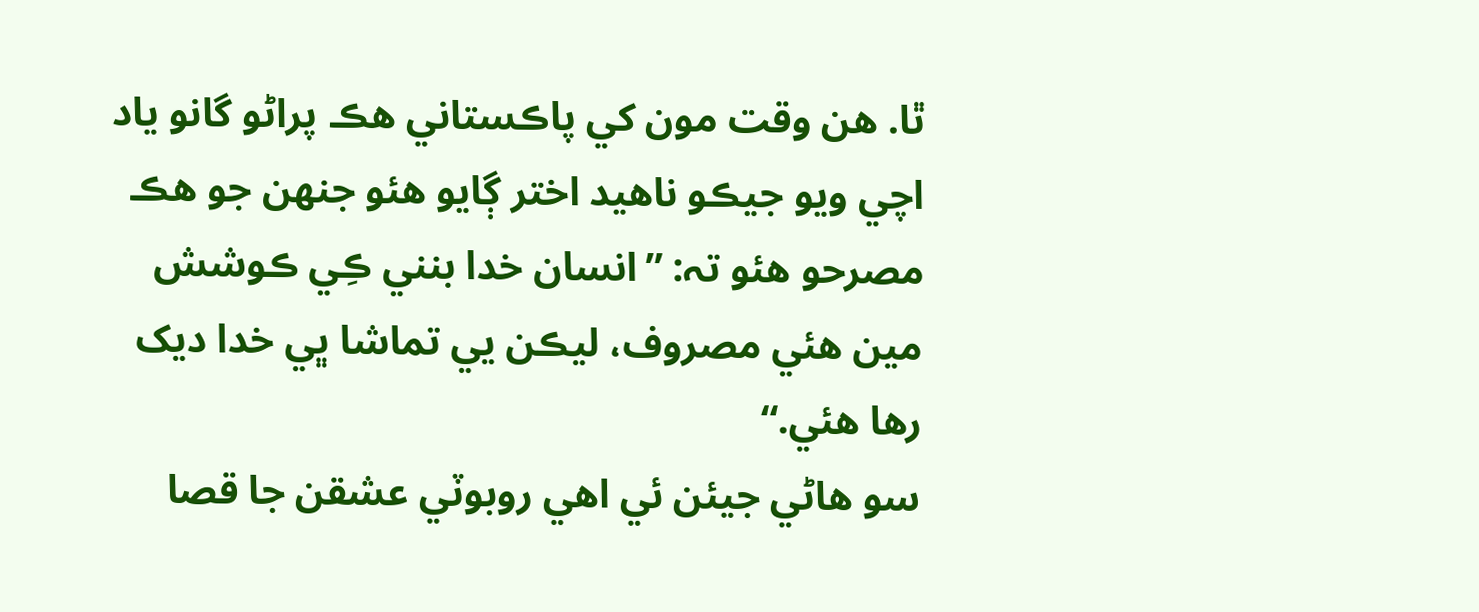ٿا. ھن وقت مون کي پاڪستاني ھڪ پراڻو گانو ياد اچي ويو جيڪو ناھيد اختر ڳايو ھئو جنھن جو ھڪ مصرحو ھئو تہ: ”انسان خدا بنني ڪِي ڪوشش مين ھئي مصروف، ليڪن يي تماشا ڀي خدا ديک رھا ھئي.“
سو ھاڻي جيئن ئي اهي روبوٽي عشقن جا قصا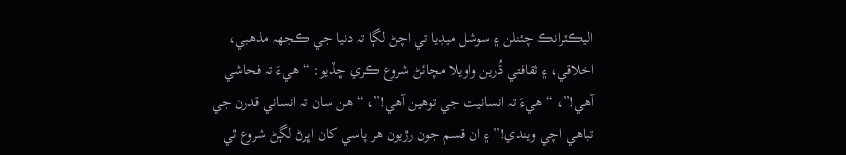اليڪٽرانڪ چئنلن ۽ سوشل ميڊيا تي اچڻ لڳا تہ دنيا جي ڪجهہ مذهبي، اخلاقي، ۽ ثقافتي ڌُرين واويلا مچائڻ شروع ڪري ڇڏيو: “هيءَ تہ فحاشي آهي!”، “هيءَ تہ انسانيت جي توهين آهي!”، “ھن سان تہ انساني قدرن جي تباهي اچي ويندي!” ۽ ان قسم جون رڙيون هر پاسي کان اڀرڻ لڳڻ شروع ٿي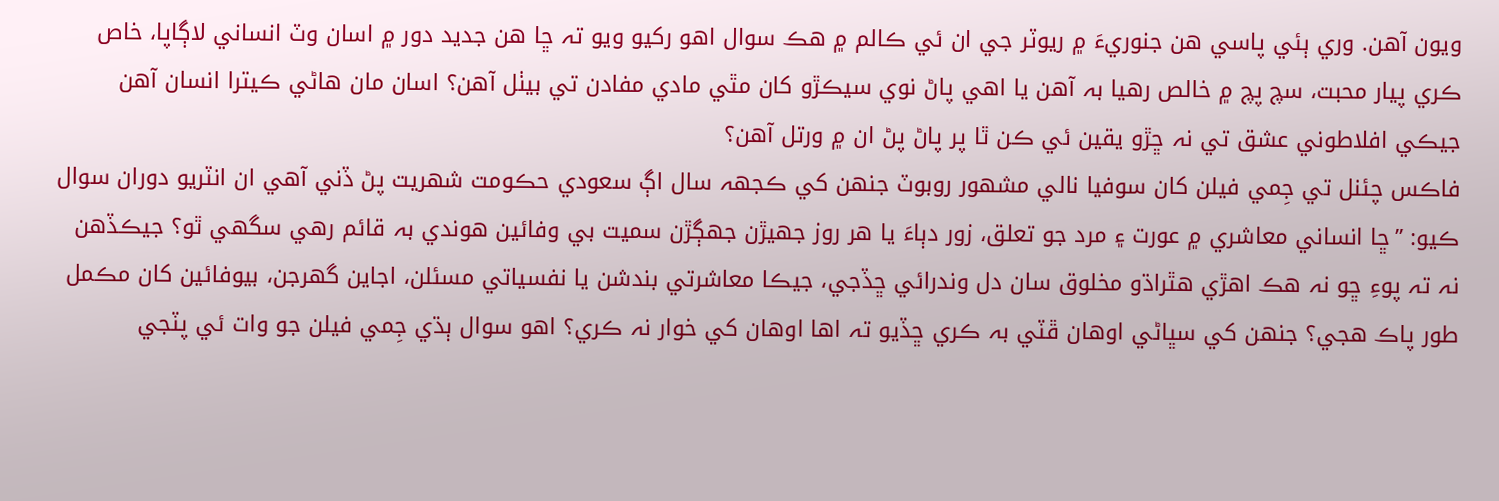ويون آھن. وري ٻئي پاسي ھن جنوريءَ ۾ ريوٽر جي ان ئي ڪالم ۾ ھڪ سوال اهو رکيو ويو تہ ڇا ھن جديد دور ۾ اسان وٽ انساني لاڳاپا، خاص ڪري پيار محبت، سچ پچ ۾ خالص رھيا بہ آهن يا اھي پاڻ نوي سيڪڙو کان مٿي مادي مفادن تي بيٺل آھن؟ اسان مان ھاڻي ڪيترا انسان آھن جيڪي افلاطوني عشق تي نہ ڇڙو يقين ئي ڪن ٿا پر پاڻ پڻ ان ۾ ورتل آھن؟
فاڪس چئنل تي جِمي فيلن کان سوفيا نالي مشھور روبوٽ جنھن کي ڪجهہ سال اڳ سعودي حڪومت شھريت پڻ ڏني آھي ان انٽريو دوران سوال ڪيو: ”ڇا انساني معاشري ۾ عورت ۽ مرد جو تعلق، زور دٻاءَ يا ھر روز جهيڙن جهڳڙن سميت بي وفائين ھوندي بہ قائم رھي سگهي ٿو؟ جيڪڏهن نہ تہ پوءِ ڇو نہ هڪ اهڙي ھٿراڌو مخلوق سان دل وندرائي ڇڏجي، جيڪا معاشرتي بندشن يا نفسياتي مسئلن، اجاين گهرجن، بيوفائين کان مڪمل طور پاڪ هجي؟ جنھن کي سڀاڻي اوھان ڦٽي بہ ڪري ڇڏيو تہ اھا اوھان کي خوار نہ ڪري؟ اھو سوال ٻڌي جِمي فيلن جو وات ئي پٽجي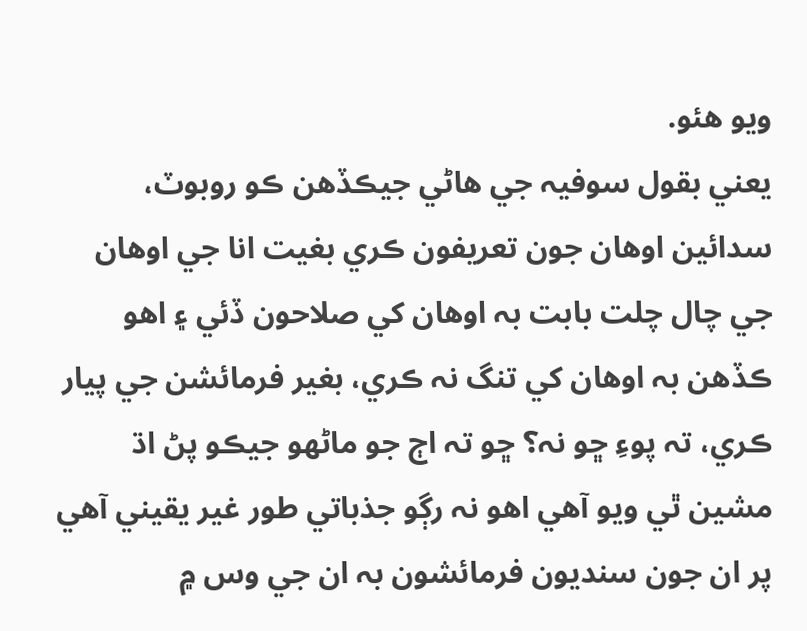ويو ھئو.
يعني بقول سوفيہ جي هاڻي جيڪڏهن ڪو روبوٽ، سدائين اوھان جون تعريفون ڪري بغيت انا جي اوھان جي چال چلت بابت بہ اوھان کي صلاحون ڏئي ۽ اھو ڪڏهن بہ اوھان کي تنگ نہ ڪري، بغير فرمائشن جي پيار ڪري، تہ پوءِ ڇو نہ؟ ڇو تہ اڄ جو ماڻهو جيڪو پڻ اڌ مشين ٿي ويو آھي اھو نہ رڳو جذباتي طور غير يقيني آهي پر ان جون سنديون فرمائشون بہ ان جي وس ۾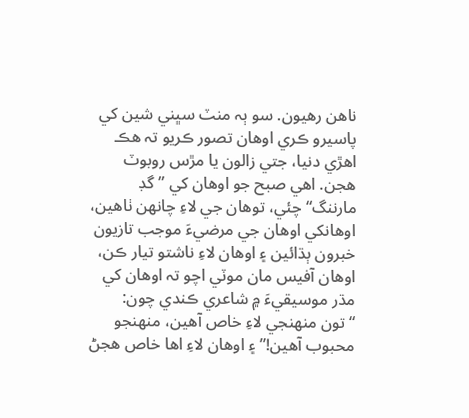ناھن رھيون. سو ٻہ منٽ سڀني شين کي پاسيرو ڪري اوھان تصور ڪريو تہ هڪ اهڙي دنيا، جتي زالون يا مڙس روبوٽ هجن. اھي صبح جو اوھان کي ”گڊ مارننگ“ چئي، توهان جي لاءِ چانھن ٺاهين، اوھانکي اوھان جي مرضيءَ موجب تازيون خبرون ٻڌائين ۽ اوھان لاءِ ناشتو تيار ڪن، اوھان آفيس مان موٽي اچو تہ اوھان کي مڌر موسيقيءَ ۾ شاعري ڪندي چون: “تون منھنجي لاءِ خاص آهين، منھنجو محبوب آھين!” ۽ اوھان لاءِ اها خاص هجڻ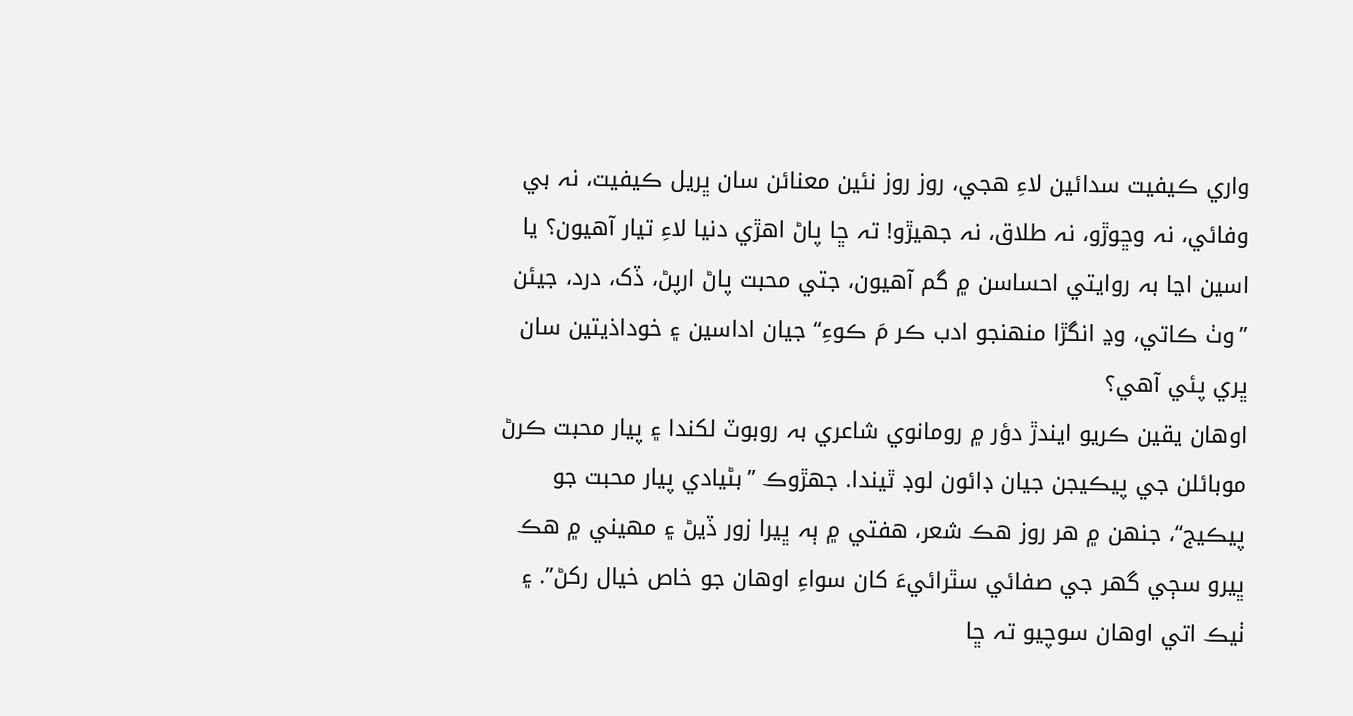واري ڪيفيت سدائين لاءِ هجي، روز روز نئين معنائن سان ڀريل ڪيفيت، نہ بي وفائي، نہ وڇوڙو، نہ طلاق، نہ جهيڙو! تہ ڇا پاڻ اهڙي دنيا لاءِ تيار آهيون؟ يا اسين اڃا بہ روايتي احساسن ۾ گم آهيون، جتي محبت پاڻ ارپڻ، ڏک، درد، جيئن ”وٺ ڪاتي، وڍ انگڙا منھنجو ادب ڪر مَ ڪوءِ“ جيان اداسين ۽ خوداذيتين سان ڀري پئي آهي؟
اوھان يقين ڪريو ايندڙ دؤر ۾ رومانوي شاعري بہ روبوٽ لکندا ۽ پيار محبت ڪرڻ موبائلن جي پيڪيجن جيان ڊائون لوڊ ٿيندا. جھڙوڪ ”بڻيادي پيار محبت جو پيڪيج“، جنھن ۾ ھر روز هڪ شعر، هفتي ۾ ٻہ ڀيرا زور ڏيڻ ۽ مهيني ۾ هڪ ڀيرو سڄي گهر جي صفائي سٿرائيءَ کان سواءِ اوھان جو خاص خيال رکڻ”. ۽ ٺيڪ اتي اوھان سوچيو تہ ڇا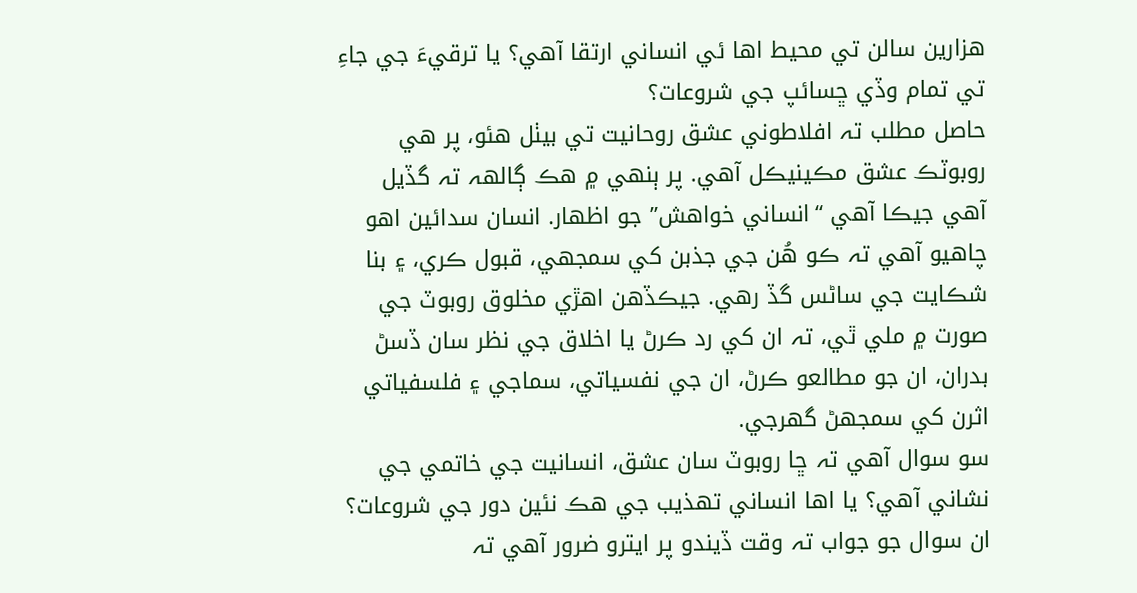ھزارين سالن تي محيط اها ئي انساني ارتقا آهي؟ يا ترقيءَ جي جاءِ تي تمام وڏي ڇسائپ جي شروعات؟
حاصل مطلب تہ افلاطوني عشق روحانيت تي بيٺل هئو، پر ھي روبوٽڪ عشق مڪينيڪل آهي. پر ٻنهي ۾ هڪ ڳالهہ تہ گڏيل آھي جيڪا آھي “انساني خواهش” جو اظھار. انسان سدائين اهو چاھيو آهي تہ ڪو ھُن جي جذبن کي سمجهي، قبول ڪري، ۽ بنا شڪايت جي ساڻس گڏ رهي. جيڪڏهن اهڙي مخلوق روبوٽ جي صورت ۾ ملي ٿي، تہ ان کي رد ڪرڻ يا اخلاق جي نظر سان ڏسڻ بدران، ان جو مطالعو ڪرڻ، ان جي نفسياتي، سماجي ۽ فلسفياتي اثرن کي سمجهڻ گهرجي.
سو سوال آھي تہ ڇا روبوٽ سان عشق، انسانيت جي خاتمي جي نشاني آهي؟ يا اها انساني تھذيب جي ھڪ نئين دور جي شروعات؟ ان سوال جو جواب تہ وقت ڏيندو پر ايترو ضرور آهي تہ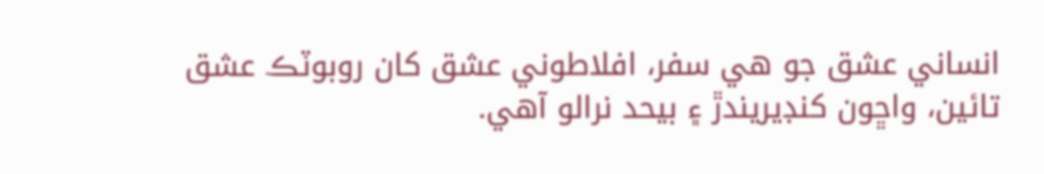انساني عشق جو هي سفر، افلاطوني عشق کان روبوٽڪ عشق تائين، واڇون کنڊيريندڙ ۽ بيحد نرالو آهي.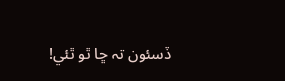ڏسئون تہ ڇا ٿو ٿئي!